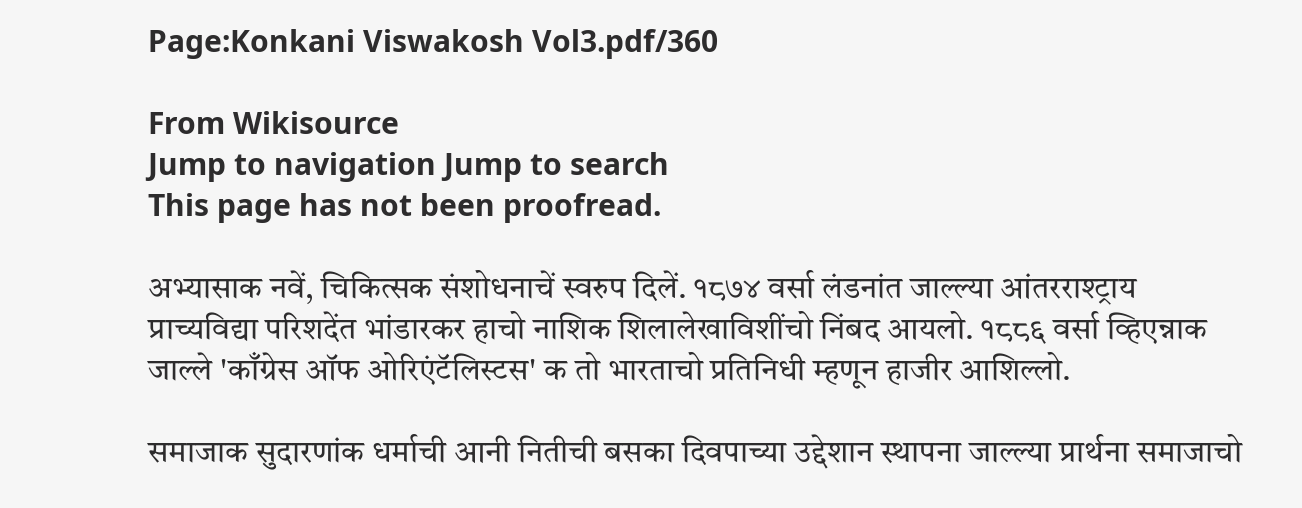Page:Konkani Viswakosh Vol3.pdf/360

From Wikisource
Jump to navigation Jump to search
This page has not been proofread.

अभ्यासाक नवें, चिकित्सक संशोधनाचें स्वरुप दिलें. १८७४ वर्सा लंडनांत जाल्ल्या आंतरराश्ट्राय प्राच्यविद्या परिशदेंत भांडारकर हाचो नाशिक शिलालेखाविशींचो निंबद आयलो. १८८६ वर्सा व्हिएन्नाक जाल्ले 'काँग्रेस ऑफ ओरिएंटॅलिस्टस' क तो भारताचो प्रतिनिधी म्हणून हाजीर आशिल्लो.

समाजाक सुदारणांक धर्माची आनी नितीची बसका दिवपाच्या उद्देशान स्थापना जाल्ल्या प्रार्थना समाजाचो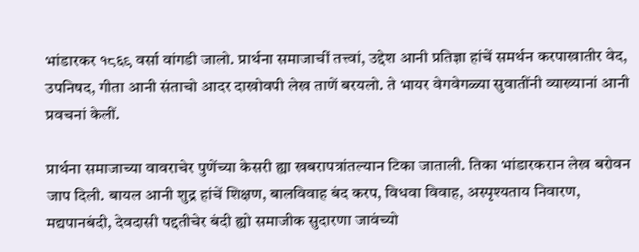भांडारकर १८६९ वर्सा वांगडी जालो. प्रार्थना समाजाचीं तत्त्वां, उद्देश आनी प्रतिज्ञा हांचें समर्थन करपाखातीर वेद, उपनिषद, गीता आनी संताचो आदर दाखोवपी लेख ताणें बरयलो. ते भायर वेगवेगळ्या सुवातींनी व्याख्यानां आनी प्रवचनां केलीं.

प्रार्थना समाजाच्या वावराचेर पुणेंच्या केसरी ह्या खबरापत्रांतल्यान टिका जाताली. तिका भांडारकरान लेख बरोवन जाप दिली. बायल आनी शुद्र हांचें शिक्षण, बालविवाह बंद करप, विधवा विवाह, अस्पृश्यताय निवारण, मद्यपानबंदी, देवदासी पद्दतीचेर बंदी ह्यो समाजीक सुदारणा जावंच्यो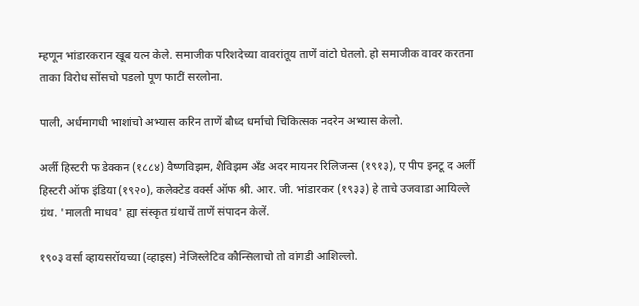म्हणून भांडारकरान खूब यत्न केले. समाजीक परिशदेच्या वावरांतूय ताणें वांटो घेतलो. हो समाजीक वावर करतना ताका विरोध सोंसचो पडलो पूण फाटीं सरलोना.

पाली, अर्धमागधी भाशांचो अभ्यास करिन ताणें बौध्द धर्माचो चिकित्सक नदरेन अभ्यास केलो.

अर्ली हिस्टरी फ डेक्कन (१८८४) वैष्णविझम, शैविझम अँड अदर मायनर रिलिजन्स (१९१३), ए पीप इनटू द अर्ली हिस्टरी ऑफ इंडिया (१९२०), कलेक्टेड वर्क्स ऑफ श्री. आर. जी. भांडारकर (१९३३) हे ताचे उजवाडा आयिल्ले ग्रंथ. 'मालती माधव' ह्या संस्कृत ग्रंथाचें ताणें संपादन केलें.

१९०३ वर्सा व्हायसरॉयच्या (व्हाइस) नेजिस्लेटिव कौन्सिलाचो तो वांगडी आशिल्लो.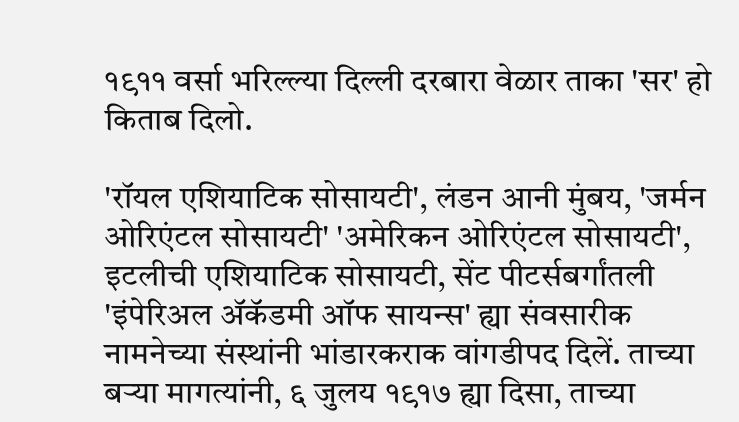१९११ वर्सा भरिल्ल्या दिल्ली दरबारा वेळार ताका 'सर' हो किताब दिलो.

'रॉयल एशियाटिक सोसायटी', लंडन आनी मुंबय, 'जर्मन ओरिएंटल सोसायटी' 'अमेरिकन ओरिएंटल सोसायटी', इटलीची एशियाटिक सोसायटी, सेंट पीटर्सबर्गांतली 'इंपेरिअल ॲकॅडमी ऑफ सायन्स' ह्या संवसारीक नामनेच्या संस्थांनी भांडारकराक वांगडीपद दिलें. ताच्या बऱ्या मागत्यांनी, ६ जुलय १९१७ ह्या दिसा, ताच्या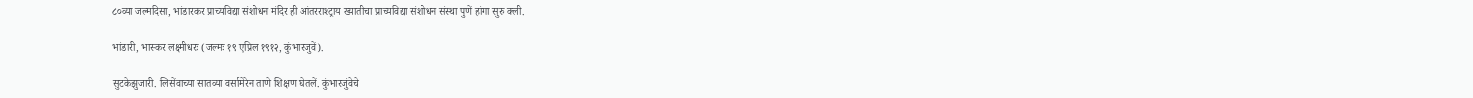८०व्या जल्मदिसा, भांडारकर प्राच्यविद्या संशोधन मंदिर ही आंतरराश्ट्राय ख्यातीचा प्राच्यविद्या संशोधन संस्था पुणें हांगा सुरु क्ली.

भांडारी, भास्कर लक्ष्मीधरः (जल्मः १९ एप्रिल १९१२, कुंभारजुवें).

सुटकेझुजारी. लिसेंवाच्या सातव्या वर्सामेरेन ताणे शिक्षण घेतलें. कुंभारजुंवेचे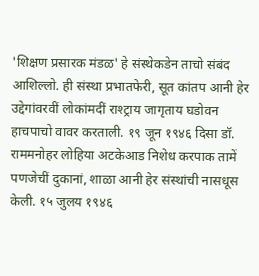'शिक्षण प्रसारक मंडळ' हे संस्थेकडेन ताचो संबंद आशिल्लो. ही संस्था प्रभातफेरी, सूत कांतप आनी हेर उद्देगांवरवीं लोकांमदीं राश्ट्राय जागृताय घडोवन हाचपाचो वावर करताली. १९ जून १९४६ दिसा डॉ. राममनोहर लोहिया अटकेआड निशेध करपाक तामें पणजेचीं दुकानां, शाळा आनी हेर संस्थांची नासधूस केली. १५ जुलय १९४६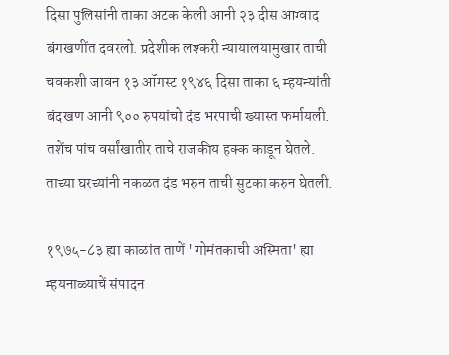दिसा पुलिसांनी ताका अटक केली आनी २३ दीस आग्वाद बंगखणींत दवरलो. प्रदेशीक लश्करी न्यायालयामुखार ताची चवकशी जावन १३ ऑगस्ट १९४६ दिसा ताका ६ म्हयन्यांती बंदखण आनी ९०० रुपयांचो दंड भरपाची ख्यास्त फर्मायली. तशेंच पांच वर्सांखातीर ताचे राजकीय हक्क काडून घेतले. ताच्या घरच्यांनी नकळत दंड भरुन ताची सुटका करुन घेतली.

१९७५-८३ ह्या काळांत ताणें 'गोमंतकाची अस्मिता' ह्या म्हयनाळ्याचें संपादन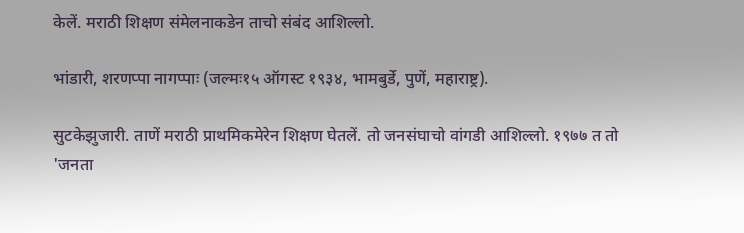केलें. मराठी शिक्षण संमेलनाकडेन ताचो संबंद आशिल्लो.

भांडारी, शरणप्पा नागप्पाः (जल्मः१५ ऑगस्ट १९३४, भामबुर्डे, पुणें, महाराष्ट्र).

सुटकेझुजारी. ताणें मराठी प्राथमिकमेरेन शिक्षण घेतलें. तो जनसंघाचो वांगडी आशिल्लो. १९७७ त तो 'जनता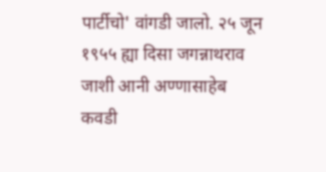पार्टीचो' वांगडी जालो. २५ जून १९५५ ह्या दिसा जगन्नाथराव जाशी आनी अण्णासाहेब कवडी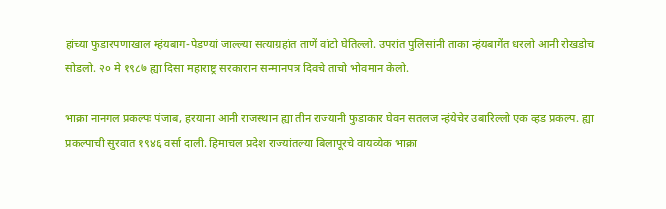हांच्या फुडारपणाखाल म्हंयबाग-पेडण्यां जाल्ल्या सत्याग्रहांत ताणें वांटो घेतिल्लो. उपरांत पुलिसांनी ताका न्हंयबागेंत धरलो आनी रोखडोच सोडलो. २० मे १९८७ ह्या दिसा महाराष्ट्र सरकारान सन्मानपत्र दिवचे ताचो भोवमान केलो.

भाक्रा नानगल प्रकल्पः पंजाब, हरयाना आनी राजस्थान ह्या तीन राज्यानी फुडाकार घेवन सतलज न्हंयेचेर उबारिल्लो एक व्हड प्रकल्प. ह्या प्रकल्पाची सुरवात १९४६ वर्सा दाली. हिमाचल प्रदेश राज्यांतल्या बिलापूरचे वायव्येक भाक्रा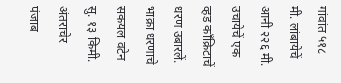गांवांत ५१८ मी. लांबायेचें आनी २२६ मी. उचायेचें एक व्हड काँक्रिटाचें धरण उबारलें. भाक्रा धरणाचे सकयल वटेन सु. १३ किमी. अंतराचेर पंजाब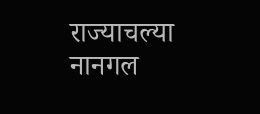राज्याचल्या नानगल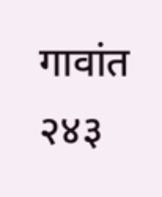गावांत २४३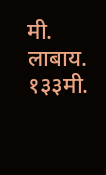मी. लाबाय. १३३मी.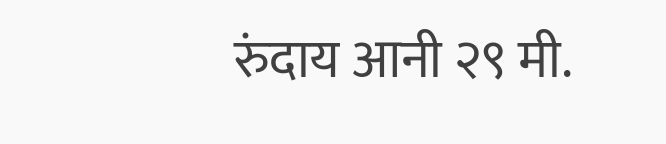रुंदाय आनी २९ मी.